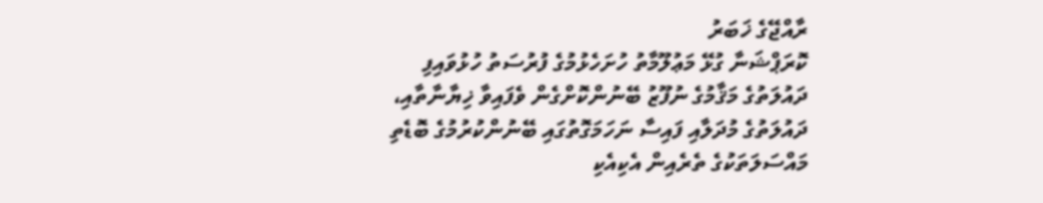ރާއްޖޭގެ ޚަބަރު
ކޮރަޕްޝަނާ ގުޅޭ މަޢުލޫމާތު ހުށަހެޅުމުގެ ފުރުސަތު ހުޅުވައިފި
ދައުލަތުގެ މަޤާމުގެ ނުފޫޒު ބޭނުންކޮށްގެން ވެފައިވާ ޚިޔާނާތާއި، ދައުލަތުގެ މުދަލާއި ފައިސާ ނަހަމަގޮތުގައި ބޭނުންކުރުމުގެ ބޮޑެތި މައްސަލަތަކުގެ ތެރެއިން އެކިއެކި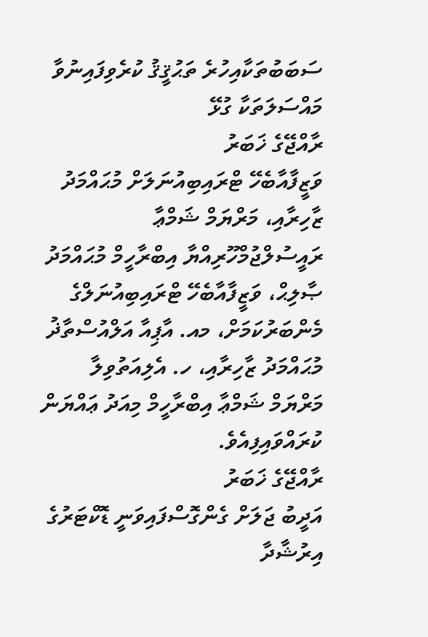ސަބަބުތަކާއިހުރެ ތަޙުޤީޤު ކުރެވިފައިނުވާ މައްސަލަތަކާ ގުޅޭ
ރާއްޖޭގެ ޚަބަރު
ވަޒީފާއާބެހޭ ޓްރައިބިއުނަލަށް މުޙައްމަދު ޒާހިރާއި، މަރްޔަމް ޝަމްޢާ
ރައީސުލްޖުމްހޫރިއްޔާ އިބްރާހީމް މުޙައްމަދު ޞާލިޙް، ވަޒީފާއާބެހޭ ޓްރައިބިއުނަލްގެ މެންބަރުކަމަށް، މއ. އާޕިއާ އަލްއުސްތާޛު މުޙައްމަދު ޒާހިރާއި، ހ. އެލިއަތުވިލާ މަރްޔަމް ޝަމްޢާ އިބްރާހީމް މިއަދު ޢައްޔަން ކުރައްވައިފިއެވެ.
ރާއްޖޭގެ ޚަބަރު
އަދީބު ޖަލަށް ގެންގޮސްފައިވަނީ ޑޮކްޓަރުގެ އިރުޝާދާ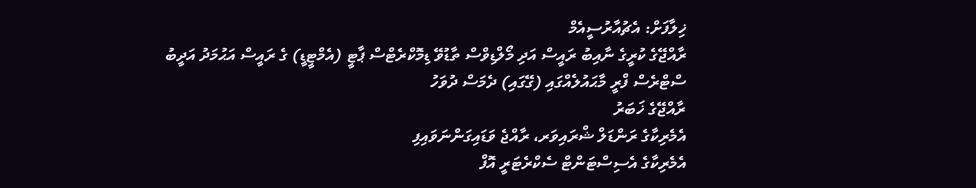ޚިލާފަށް: އެޗުއާރުސީއެމް
ރާއްޖޭގެ ކުރީގެ ނާއިބު ރައީސް އަދި މޯލްޑިވްސް ތާޑުވޭ ޑިމޮކްރެޓްސް ޕާޓީ (އެމްޓީޑީ) ގެ ރައީސް އަޙުމަދު އަދީބު ސްޓްރެސް ފްރީ މާޙައުލެއްގައި (ގޭގައި) ދެމަސް ދުވަހު
ރާއްޖޭގެ ޚަބަރު
އެމެރިކާގެ ރަންޑަލް ޝްރައިވަރ، ރާއްޖެ ވަޑައިގަންނަވައިފި
އެމެރިކާގެ އެސިސްޓަންޓް ސެކްރެޓަރީ އޮފް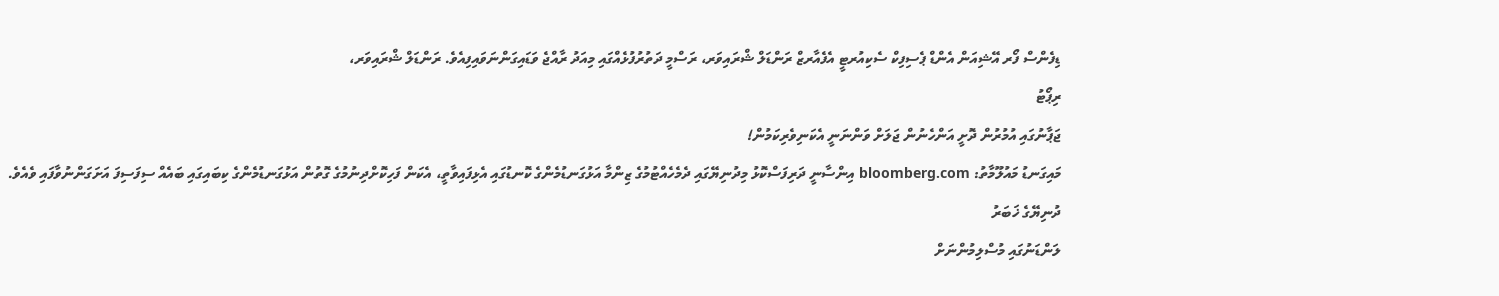ޑިފެންސް ފޯރ އޭޝިއަން އެންޑް ޕެސިފިކް ސެކިއުރޓީ އެފެއާރޒް ރަންޑަލް ޝްރައިވަރ، ރަސްމީ ދަތުރުފުޅެއްގައި މިއަދު ރާއްޖެ ވަޑައިގަންނަވައިފިއެވެ. ރަންޑަލް ޝްރައިވަރ،
ރިޕޯޓު
ޖަޕާނުގައި އުމުރުން ދޮށީ އަންހެނުން ޖަލަށް ވަންނަނީ އެކަނިވެރިކަމުން!
މައިގަނޑު މައުލޫމާތު: bloomberg.com އިންސާނީ ދަރިފަސްކޮޅު މިދުނިޔޭގައި ދެމެހެއްޓުމުގެ ޒިންމާ އަޅުގަނޑުމެންގެ ކޮނޑުގައި އެޅިފައިވާތީ، އެކަން ފަހިކޮށްދިނުމުގެ ގޮތުން އަޅުގަނޑުމެންގެ ކިބައިގައި ބައެއް ސިފަސިފަ އަށަގަންނުވާފައި ވެއެވެ.
ދުނިޔޭގެ ޚަބަރު
ލަންޑަނުގައި މުސްލިމުންނަށް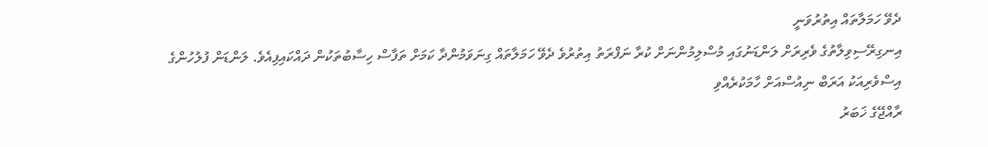ދެވޭ ހަމަލާތައް އިތުރުވަނީ
އިނގިރޭސިވިލާތުގެ ވެރިރަށް ލަންޑަނުގައި މުސްލިމުންނަށް ކުރާ ނަފްރަތު އިތުރުވެ ދެވޭ ހަމަލާތައް ގިނަވަމުންދާ ކަމަށް ތަފާސް ހިސާބުތަކުން ދައްކައިފިއެވެ. ލަންޑަން ފުލުހުންގެ އިސްވެރިއަކު އަރަބް ނިއުސްއަށް ހާމަކުރެއްވި
ރާއްޖޭގެ ޚަބަރު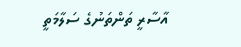އާސާރީ ތަންތަނުގެ ސަލާމަތީ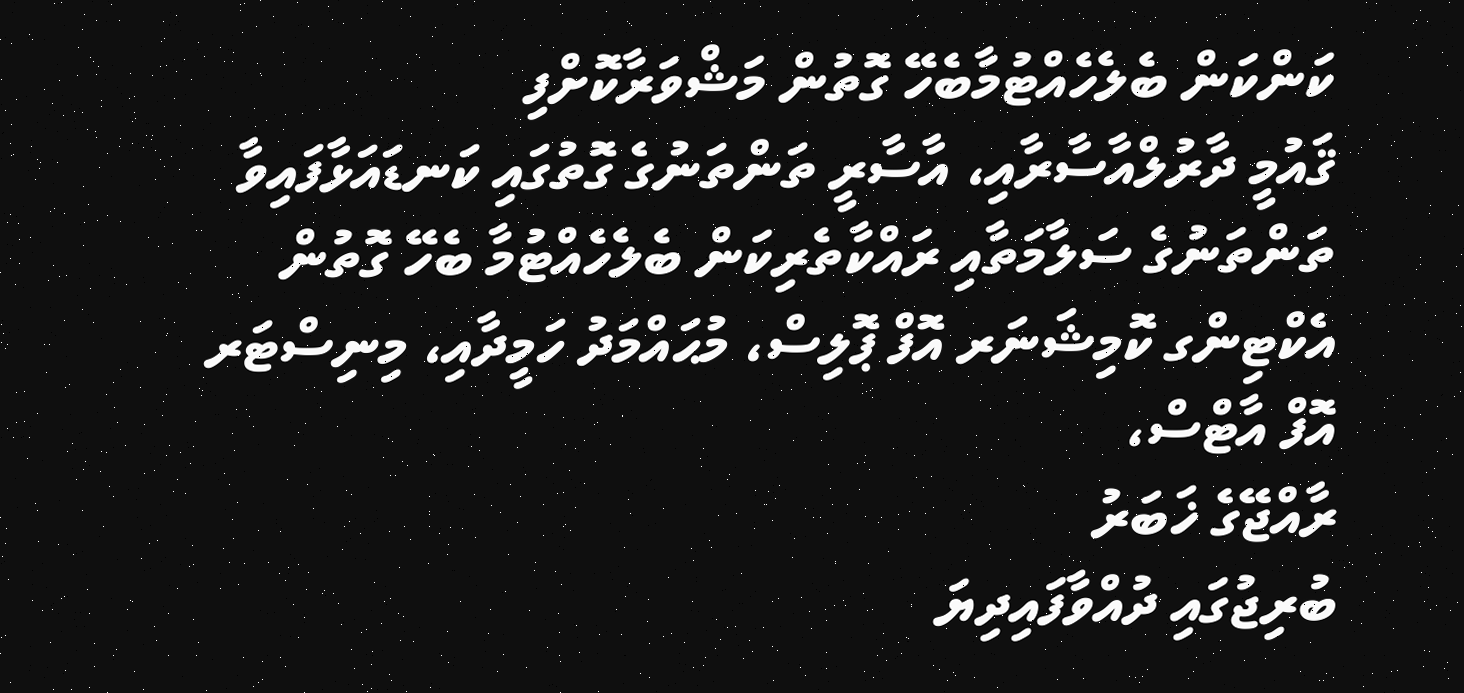ކަންކަން ބެލެހެއްޓުމާބެހޭ ގޮތުން މަޝްވަރާކޮށްފި
ޤައުމީ ދާރުލްއާސާރާއި، އާސާރީ ތަންތަނުގެ ގޮތުގައި ކަނޑައަޅާފައިވާ ތަންތަނުގެ ސަލާމަތާއި ރައްކާތެރިކަން ބެލެހެއްޓުމާ ބެހޭ ގޮތުން އެކްޓިންގ ކޮމިޝަނަރ އޮފް ޕޮލިސް، މުޙައްމަދު ހަމީދާއި، މިނިސްޓަރ އޮފް އާޓްސް،
ރާއްޖޭގެ ޚަބަރު
ބުރިޖުގައި ދުއްވާފައިދިޔަ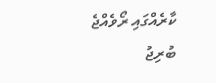ކާރެއްގައި ރޯވެއްޖެ
ބުރިޖު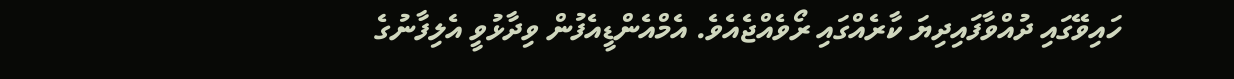ހައިވޭގައި ދުއްވާފައިދިޔަ ކާރެއްގައި ރޯވެއްޖެއެވެ. އެމްއެންޑީއެފުން ވިދާޅުވީ އެލިފާނުގެ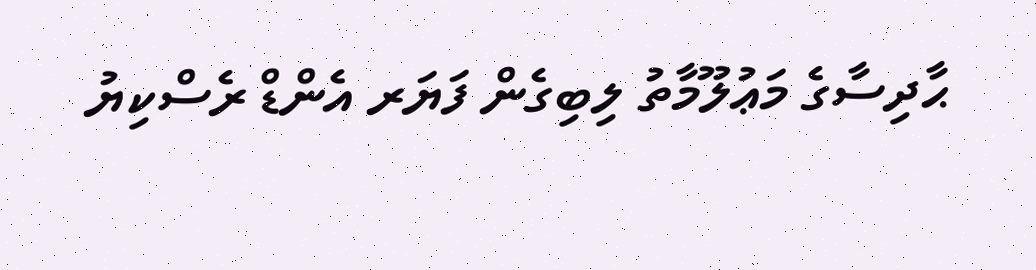ޙާދިސާގެ މަޢުލޫމާތު ލިބިގެން ފަޔަރ އެންޑް ރެސްކިޔު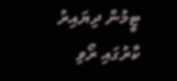ޓީމުން ދިޔައިރު ކާރުގައި ރޯވި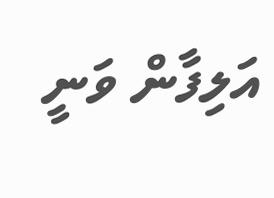އަލިފާން ވަނީ